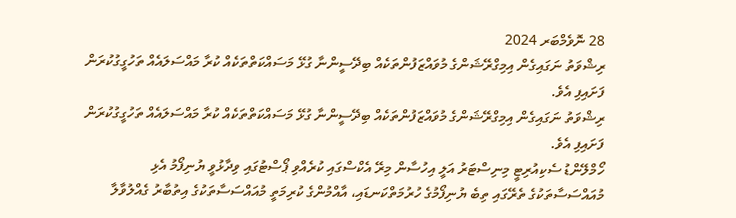28 ނޮވެމްބަރ 2024
ރިޝްވަތު ނަގައިގެން އިމިގްރޭޝަންގެ މުވައްޒަފުންތަކެއް ބިދޭސީންނާ ގުޅޭ މަސައްކަތްތަކެއް ކުރާ މައްސަލައެއް ތަހުގީގުކުރަން ފަށައިފި އެވެ.
ރިޝްވަތު ނަގައިގެން އިމިގްރޭޝަންގެ މުވައްޒަފުންތަކެއް ބިދޭސީންނާ ގުޅޭ މަސައްކަތްތަކެއް ކުރާ މައްސަލައެއް ތަހުގީގުކުރަން ފަށައިފި އެވެ.
ހޯމްލޭންޑު ސެކިއުރިޓީ މިނިސްޓަރު އަލީ އިހުސާން މިރޭ އެކްސްގައި ކުރެއްވި ޕޯސްޓުގައި ވިދާޅުވީ ޔުނިފޯމު އެޅި މުއައްސަސާތަކުގެ ތެރޭގައި ތިބެ ޔުނިފޯމުގެ ހުރުމަތްކަނޑައި، އާއްމުންގެ ކުރިމަތީ މުއައްސަސާތަކުގެ އިތުބާރު ގެއްލުވާލާ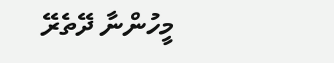މީހުންނާ ދޭތެރޭ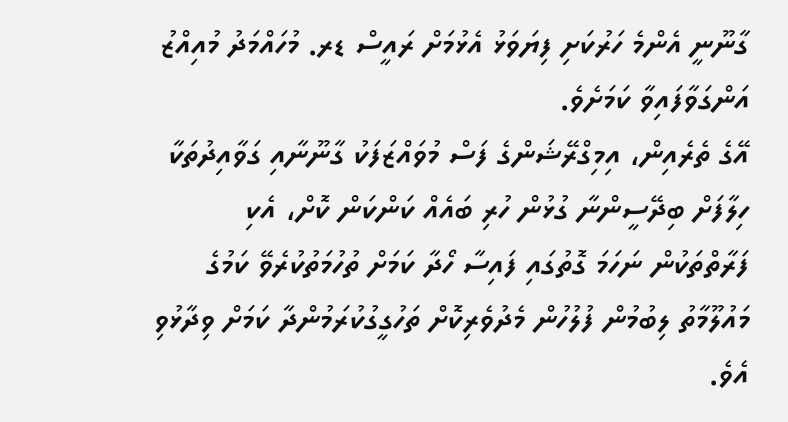ގާނޫނީ އެންމެ ހަރުކަށި ފިޔަވަޅު އެޅުމަށް ރައީސް ޑރ. މުހައްމަދު މުއިއްޒު އަންގަވާފައިވާ ކަމަށެވެ.
އޭގެ ތެރެއިން، އިމިގްރޭޝަންގެ ފަސް މުވައްޒަފަކު ގާނޫނާއި ގަވާއިދުތަކާ ހިލާފަށް ބިދޭސީންނާ ގުޅުން ހުރި ބައެއް ކަންކަން ކޮށް، އެކި ފަރާތްތަކުން ނަހަމަ ގޮތުގައި ފައިސާ ހޯދާ ކަމަށް ތުހުމަތުކުރެވޭ ކަމުގެ މައުލޫމާތު ލިބުމުން ފުލުހުން މެދުވެރިކޮށް ތަހުގީގުކުރަމުންދާ ކަމަށް ވިދާޅުވި އެވެ.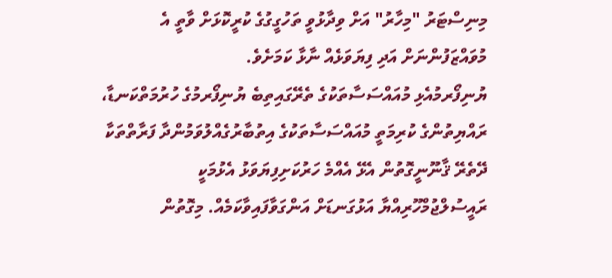މިނިސްޓަރު "މިހާރު" އަށް ވިދާޅުވީ ތަހުގީގުގެ ކުރީކޮޅަށް ވާތީ އެ މުވައްޒަފުންނަށް އަދި ފިޔަވަޅެއް ނާޅާ ކަމަށެވެ.
ޔުނިފޯރމުއެޅި މުއައްސަސާތަކުގެ ތެރޭގައިތިބެ ޔުނިފޯރމުގެ ހުރުމަތްކަނޑާ، ރައްޔިތުންގެ ކުރިމަތީ މުއައްސަސާތަކުގެ އިތުބާރުގެއްލުވަމުންދާ ފަރާތްތަކާ ދޭތެރޭ ޤާނޫނީގޮތުން އެޅޭ އެއްމެ ހަރުކަށިފިޔަވަޅު އެޅުމަކީ ރައީސުލްޖުމްހޫރިއްޔާ އަޅުގަނޑަށް އަންގަވާފައިވާކަމެއް. މިގޮތުން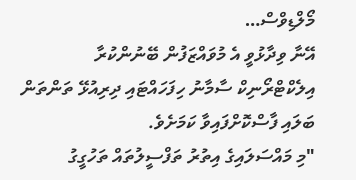މޯލްޑިވްސް…
އޭނާ ވިދާޅުވީ އެ މުވައްޒަފުން ބޭނުންކުރާ އިލެކްޓްރޯނިކް ސާމާނު ހިފަހައްޓައި ދިރިއުޅޭ ތަންތަން ބަލައި ފާސްކޮށްފައިވާ ކަމަށެވެ.
"މި މައްސަލައިގެ އިތުރު ތަފްސީލުތައް ތަހުގީގު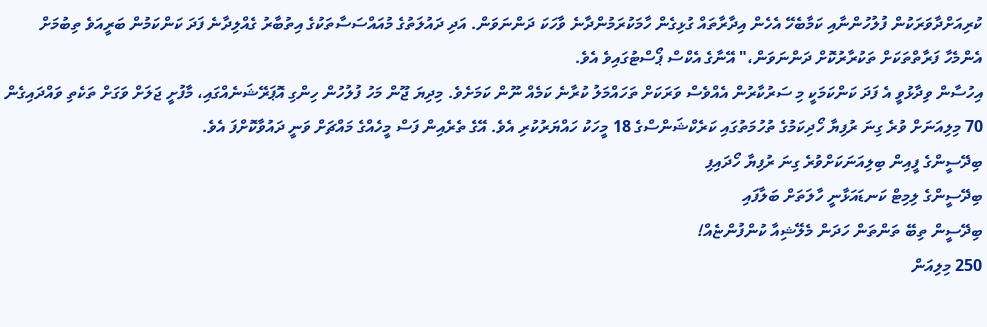ކުރިއަށްދާވަރަކުން ފުލުހުންނާއި ކަމާބެހޭ އެހެން އިދާރާތައް ގުޅިގެން ހާމަކުރަމުންދާނެ ވާހަކަ ދަންނަވަން. އަދި ދައުލަތުގެ މުއައްސަސާތަކުގެ އިތުބާރު ގެއްލިދާނެ ފަދަ ކަންކަމުން ބަރީއަވެ ތިބުމަށް އެންމެހާ ފަރާތްތަކަށް ތަކުރާރުކޮށް ދަންނަވަން،" އޭނާގެ އެކްސް ޕޯސްޓުގައިވެ އެވެ.
އިހުސާން ވިދާޅުވީ އެ ފަދަ ކަންކަމަކީ މި ސަރުކާރުން އެއްވެސް ވަރަކަށް ތަހައްމަލު ކުރާނެ ކަމެއް ނޫން ކަމަށެވެ. މިދިޔަ ޖޫން މަހު ފުލުހުން ހިންގި އޮޕަރޭޝަނެއްގައި، މާފުށީ ޖަލަށް ވަގަށް ތަކެތި ވައްދައިގެން 70 މިލިއަނަށް ވުރެ ގިނަ ރުފިޔާ ހޯދިކަމުގެ ތުހުމަތުގައި ކަރެކްޝަންސްގެ 18 މީހަކު ހައްޔަރުކުރި އެވެ. އޭގެ ތެރެއިން ފަސް މީހެއްގެ މައްޗަށް ވަނީ ދައުވާކޮށްފަ އެވެ.
ބިދޭސީންގެ ފީއިން ބިލިއަނަކަށްވުރެ ގިނަ ރުފިޔާ ހޯދައިފި
ބިދޭސީންގެ ލިމިޓް ކަނޑައަޅާނީ ހާލަތަށް ބަލާފައި
ބިދޭސީން ތިބޭ ތަންތަން ހަދަން މެލޭޝިއާ ކުންފުންޏެއް!
250 މިލިއަން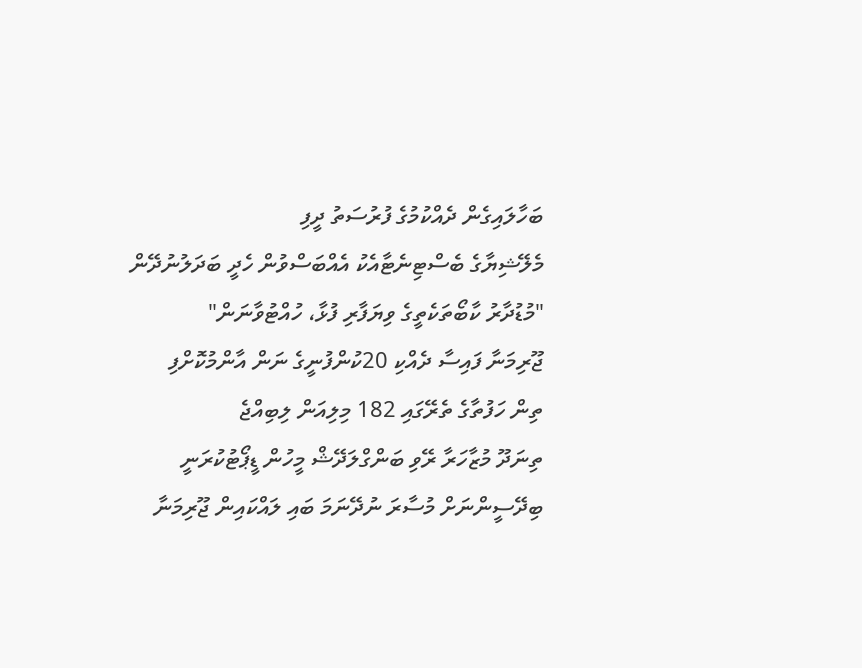ބަހާލައިގެން ދެއްކުމުގެ ފުރުސަތު ދީފި
މެލޭޝިޔާގެ ބެސްޓިނެޓާއެކު އެއްބަސްވުން ހެދީ ބަދަލުނުދޭން
"މުޑުދާރު ކާބޯތަކެތީގެ ވިޔަފާރި ފުޅާ، ހުއްޓުވާނަން"
ޖޫރިމަނާ ފައިސާ ދެއްކި 20ކުންފުނީގެ ނަން އާންމުކޮށްފި
ތިން ހަފުތާގެ ތެރޭގައި 182 މިލިއަން ލިބިއްޖެ
ތިނަދޫ މުޒާހަރާ ރޭވި ބަންގްލަދޭޝް މީހުން ޑީޕޯޓުކުރަނީ
ބިދޭސީންނަށް މުސާރަ ނުދޭނަމަ ބައި ލައްކައިން ޖޫރިމަނާ